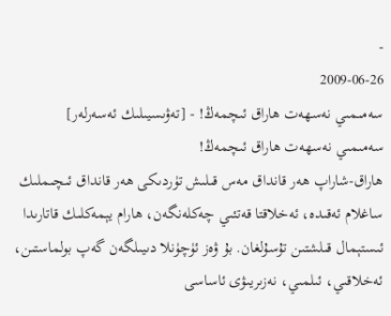-
2009-06-26
سەمىمىي نەسھەت ھاراق ئىچمەڭ! - [تەۋىسيىلىك ئەسەرلەر]
سەمىمىي نەسھەت ھاراق ئىچمەڭ!
ھاراق-شاراپ ھەر قانداق مەس قىلىش تۈردىكى ھەر قانداق ئىچىملىك ساغلام ئەقىدە، ئەخلاقتا قەتئىي چەكلەنگەن، ھارام يېمەكلىك قاتارىدا ئىستېمال قىلشتىن تۇسۇلغان. بۇ ۋەز ئۈچۈنلا دىيىلگەن گەپ بولماستىن، ئەخلاقىي، ئىلمىي، نەزىريىۋى ئاساسى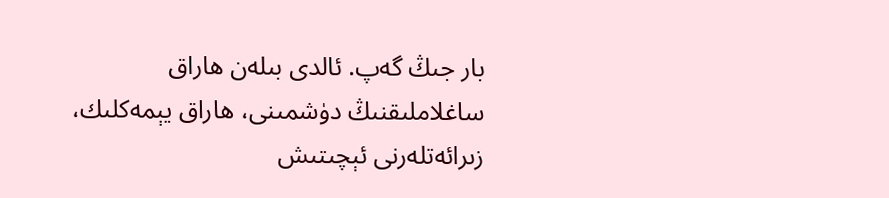بار جىڭ گەپ. ئالدى بىلەن ھاراق ساغلاملىقنىڭ دۈشمىنى، ھاراق يېمەكلىك، زىرائەتلەرنى ئېچىتىش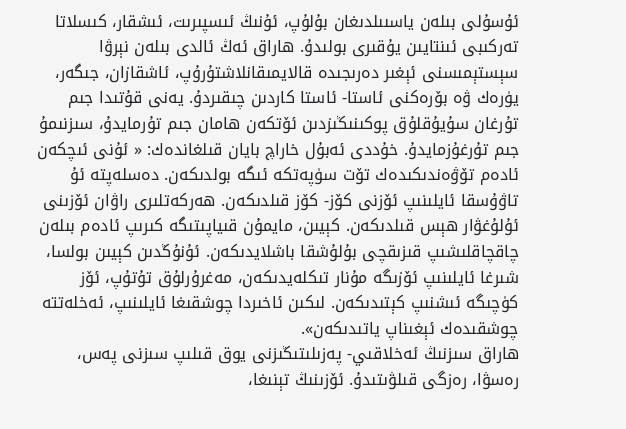ئۇسۇلى بىلەن ياسىىلدىغان بۇلۇپ، ئۇنىڭ ئىسپىرىت، ئىشقار، كىسلاتا تەركىبى ئىنتايىن يۇقىرى بولىدۇ. ھاراق ئەڭ ئالدى بىلەن نېرۋا سېستېمىسنى ئېغىر دەرىجىدە قالايمىقانلاشتۇرۇپ، ئاشقازان، جىگەر، يۈرەك ۋە بۆرەكنى ئاستا- ئاستا كاردىن چىقىردۇ. يەنى قۇتىدا جىم تۇرغان سۇيۇقلۇق پوكىنىڭىزدىن ئۆتكەن ھامان جىم تۇرمايدۇ، سىزنىمۇ جىم تۇرغۇزمايدۇ. خۇددى ئەبۇل خاراچ بايان قىلغاندەك: « ئۇنى ئىچكەن ئادەم تۆۋەندىكىدەك تۆت سۈپەتكە ئىگە بولدىكەن. دەسلەپتە ئۇ تاۋۇسقا ئايلىنىپ ئۆزنى كۆز- كۆز قىلدىكەن. ھەركەتلىرى راۋان ئۆزىنى ئۇلۇغۋار ھېس قىلدىكەن. كېيىن، مايمۇن قىياپىتىگە كىرىپ ئادەم بىلەن چاقچاقلىشىپ قىزىقچى بۇلۇشقا باشلايدىكەن. ئۇنۇڭدىن كېيىن بولسا، شىرغا ئايلىنىپ ئۆزىگە مۇنار تىكلەيدىكەن، مەغرۇرلۇق تۇتۇپ، ئۆز كۈچىگە ئىشنىپ كېتىدىكەن. لىكىن ئاخىردا چوشقىغا ئايلىنىپ، ئەخلەتتە چوشقىدەك ئېغىناپ ياتىدىكەن».
ھاراق سىزنىڭ ئەخلاقىي- پەزىلىتىڭىزنى يوق قىلىپ سىزنى پەس، رەسۋا، رەزگى قىلۋىتىدۇ. ئۆزىنىڭ تېنىغا،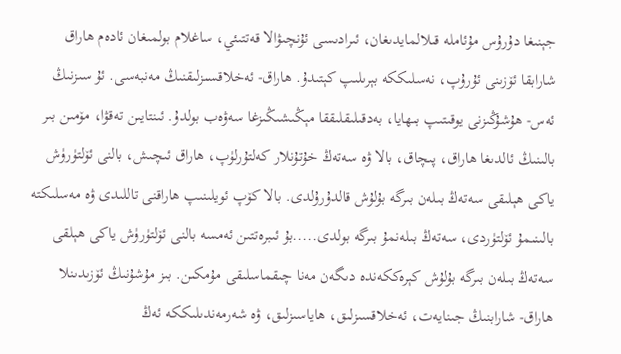جېنىغا دۇرۇس مۇئاملە قىلالمايدىغان، ئىرادىسى ئۇنچىۋالا قەتتىئي، ساغلام بولمىغان ئادەم ھاراق شارابقا ئۆزىنى ئۇرۇپ، نەسلىككە بېرىلىپ كېتىدۇ. ھاراق- ئەخلاقسىزلىقنىڭ مەنبەسى. ئۇ سىزنىڭ ئەس- ھۇشۇڭىزنى يوقىتىپ بىھايا، بەدقىلىقلىققا مېڭىشىڭىزغا سەۋەب بولدۇ. ئىنتايىن تەقۋا، مۆمىن بىر بالىنىڭ ئالدىغا ھاراق، پىچاق، بالا ۋە سەتەڭ خۇتۇنلار كەلتۇرلۈپ، ھاراق ئىچىش، بالنى ئۆلتۈرۈش ياكى ھېلىقى سەتەڭ بىلەن بىرگە بۇلۇش قالدۇرۇلدى. بالا كۆپ ئويلىنىپ ھاراقنى تاللىدى ۋە مەسلىكتە بالىنىمۇ ئۆلتۈردى، سەتەڭ بىلەنمۇ بىرگە بولدى.....بۇ ئىبرەتتىن ئەمسە بالنى ئۆلتۈرۈش ياكى ھېلقى سەتەڭ بىلەن بىرگە بۇلۇش كېرەككەندە دىگەن مەنا چىقماسلىقى مۇمكىن. بىز مۇشۇنىڭ ئۆزىدىنلا ھاراق- شارابنىڭ جىنايەت، ئەخلاقسىزلىق، ھاياسىزلىق، ۋە شەرمەندىلىككە ئەڭ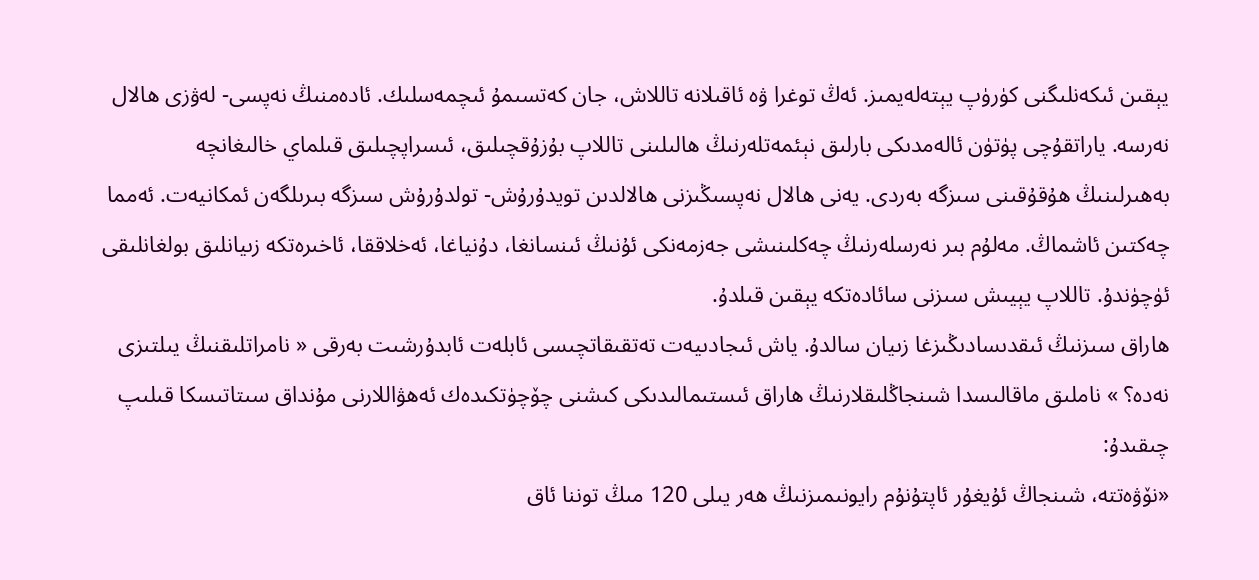يېقىن ئىكەنلىگنى كۈرۈپ يېتەلەيمىز. ئەڭ توغرا ۋە ئاقىلانە تاللاش، جان كەتسىمۇ ئىچمەسلىك. ئادەمنىڭ نەپسى- لەۋزى ھالال نەرسە. ياراتقۇچى پۈتۈن ئالەمدىكى بارلىق نېئمەتلەرنىڭ ھالىلىنى تاللاپ بۇزۇقچىلىق، ئىسراپچىلىق قىلماي خالىغانچە بەھىرلىنىڭ ھۇقۇقىنى سىزگە بەردى. يەنى ھالال نەپسىڭىزنى ھالالدىن تويدۇرۇش- تولدۇرۇش سىزگە بىرىلگەن ئمكانيەت. ئەمما چەكتىن ئاشماڭ. مەلۇم بىر نەرسلەرنىڭ چەكلىنىشى جەزمەنكى ئۇنىڭ ئىنسانغا، دۇنياغا، ئەخلاققا، ئاخىرەتكە زىيانلىق بولغانلىقى ئۈچۈندۇ. تاللاپ يېيىش سىزنى سائادەتكە يېقىن قىلدۇ.
ھاراق سىزنىڭ ئىقدىسادىڭىزغا زىيان سالدۇ. ياش ئىجادىيەت تەتقىقاتچىسى ئابلەت ئابدۇرشىت بەرقى « نامراتلىقنىڭ يىلتىزى نەدە؟ » ناملىق ماقالىسدا شىنجاڭلىقلارنىڭ ھاراق ئىستىمالىدىكى كىشنى چۆچۈتكىدەك ئەھۋاللارنى مۇنداق سىتاتىسكا قىلىپ چىقىدۇ:
«نۆۋەتتە، شىنجاڭ ئۇيغۇر ئاپتۇنۇم رايونىمىزنىڭ ھەر يىلى 120 مىڭ توننا ئاق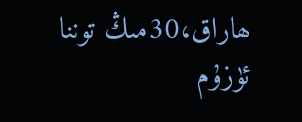ھاراق،30مىڭ توننا ئۈزۇم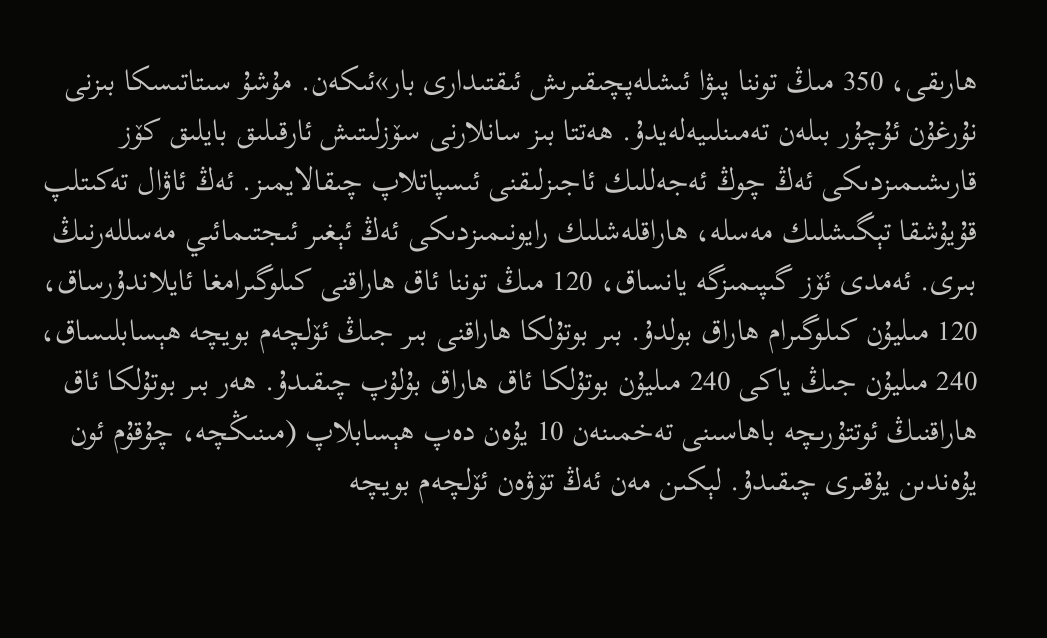ھارىقى، 350 مىڭ توننا پىۋا ئىشلەپچىقىرىش ئىقتىدارى بار»ئىكەن. مۇشۇ سىتاتىسكا بىزنى نۇرغۇن ئۇچۇر بىلەن تەمىنلىيەلەيدۇ. ھەتتا بىز سانلارنى سۆزلىتىش ئارقىلىق بايلىق كۆز قارىشىمىزدىكى ئەڭ چوڭ ئەجەللىك ئاجىزلىقنى ئىسپاتلاپ چىقالايمىز. ئەڭ ئاۋال تەكىتلپ قۇيۇشقا تېگىشلىك مەسلە، ھاراقلەشلىك رايونىمىزدىكى ئەڭ ئېغىر ئىجتىمائىي مەسللەرنىڭ بىرى. ئەمدى ئۆز گىپىمىزگە يانساق، 120 مىڭ توننا ئاق ھاراقنى كىلوگىرامغا ئايلاندۇرساق، 120 مىليۇن كىلوگىرام ھاراق بولدۇ. بىر بوتۇلكا ھاراقنى بىر جىڭ ئۆلچەم بويچە ھېسابلىساق، 240 مىليۇن جىڭ ياكى 240 مىليۇن بوتۇلكا ئاق ھاراق بۇلۇپ چىقىدۇ. ھەر بىر بوتۇلكا ئاق ھاراقنىڭ ئوتتۇرىچە باھاسىنى تەخمىنەن 10 يۇەن دەپ ھېسابلاپ (مىنىڭچە، چۇقۇم ئون يۇەندىن يۇقىرى چىقىدۇ. لېكىن مەن ئەڭ تۆۋەن ئۆلچەم بويچە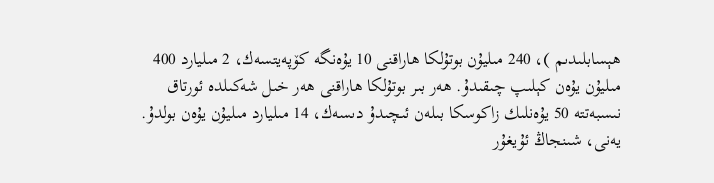ھېسابلىدىم )، 240 مىليۇن بوتۇلكا ھاراقنى 10 يۇەنگە كۆپەيتسەك، 2 مىليارد 400 مىليۇن يۇەن كېلىپ چىقىدۇ. ھەر بىر بوتۇلكا ھاراقنى ھەر خىل شەكىلدە ئورتاق نىسبەتتە 50 يۇەنلىك زاكوسكا بىلەن ئىچىدۇ دىسەك، 14 مىليارد مىليۇن يۇەن بولدۇ. يەنى، شىنجاڭ ئۇيغۇر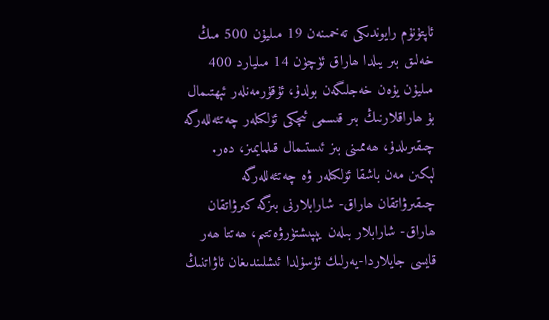ئاپتۇنۇم رايوندىكى تەخمىنەن 19 مىليۇن 500 مىڭ خەلىق بىر يىلدا ھاراق ئۈچۈن 14 مىليارد 400 مىليۇن يۇەن خەجلىگەن بولدۇ، ئۇقۇرمەنلەر ئېھتىمال بۇ ھاراقلارنىڭ بىر قىسمى ئىچكى ئۆلكىلەر چەتئەللەرگە چىقىرىلدۇ، ھەممىنى بىز ئىستىمال قىلمايمىز، دەر. لېكىن مەن باشقا ئۆلكىلەر ۋە چەتئەللەرگە چىقىرۋاتقان ھاراق- شارابلارنى بىزگە كىرۋاتقان ھاراق- شارابلار بىلەن يېپىشتۈرۋەتتىم، ھەتتا ھەر قايسى جايلاردا-يەرلىك ئۇسۇلدا ئىشلىندىغان ئاۋاتنىڭ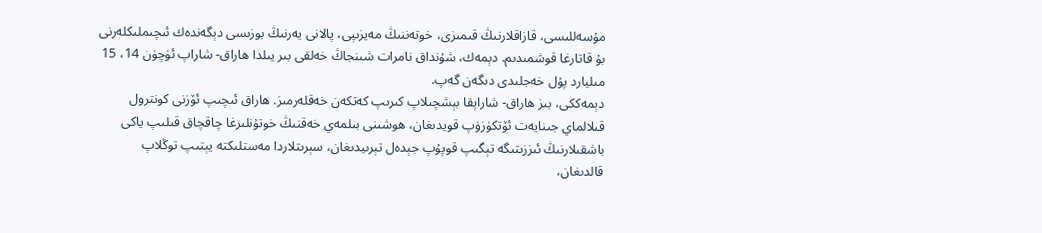مۇسەللىسى، قازاقلارنىڭ قىمىزى، خوتەننىڭ مەيزىپى، پالانى يەرنىڭ بوزىسى دېگەندەك ئىچىملىكلەرنى بۇ قاتارغا قوشمىدىم. دېمەك، شۇنداق نامرات شىنجاڭ خەلقى بىر يىلدا ھاراق- شاراپ ئۈچۈن 14، 15 مىليارد پۇل خەجلىدى دىگەن گەپ.
دېمەككى، بىز ھاراق- شاراپقا بېشچىلاپ كىرىپ كەتكەن خەقلەرمىز. ھاراق ئىچىپ ئۆزنى كونترول قىلالماي جىنايەت ئۆتكۈزۈپ قويدىغان، ھوشىنى بىلمەي خەقنىڭ خوتۇنلىرغا چاقچاق قىلىپ ياكى باشقىلارنىڭ ئىززىتىگە تېگىپ قوپۇپ جېدەل تېرىيدىغان، سېرىتلاردا مەستلىكتە يېتىپ توڭلاپ قالدىغان،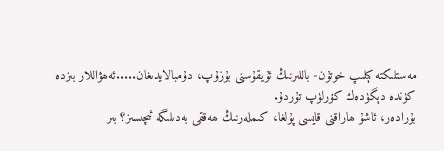مەستلىكتە كېلىپ خوتۇن- باللىرنىڭ ئۇيقۇسنى بۇزۇپ، دۇمبالايدىغان.....ئەھۋاللار بىزدە كۈندە دېگۈدەك كۆرلۈپ تۇردۇ.
بۇرادەر، ئاشۇ ھاراقنى قايسى پۇلغا، كىملەرنىڭ ھەققى بەدىلىگە ئىچىسىز؟ بىر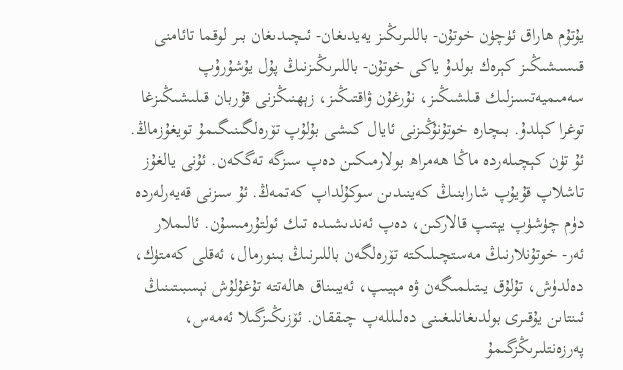يۇتۇم ھاراق ئۈچۈن خوتۇن- باللىرىڭىز يەيدىغان- ئىچىدىغان بىر لوقما تائامنى قىسىشىڭىز كېرەك بولدۇ ياكى خوتۇن- باللىرىڭىزنىڭ پۇل يۇشۇرۇپ سەمىميەتسىزلىك قىلشىڭىز، نۇرغۇن ۋاقتىڭىز، زېھنىڭزنى قۇربان قىلىشىڭىزغا توغرا كېلدۇ. بىچارە خوتۇنۇڭىزنى ئايال كىشى بۇلۇپ تۆرەلگىنىگىمۇ تويغۇزماڭ. ئۇ تۈن كېچىلەردە ماڭا ھەمراھ بولارمىكىن دەپ سىزگە تەگكەن. ئۇنى يالغۇز تاشلاپ قۇيۇپ شارابنىڭ كەينىدىن سوكۇلداپ كەتمەڭ. ئۇ سىزنى قەيەرلەردە دۈم چۈشۈپ يېتىپ قالاركىن، دەپ ئەندىشىدە تىك ئولتۇرمىسۇن. ئالىملار ئەر- خوتۇنلارنىڭ مەستچىلىكتە تۆرەلگەن باللىرنىڭ بىنورمال، ئەقلى كەمتۈك، دەلدۈش، تۇلۇق يىتىلمىگەن ۋە مېيىپ، ئەيبىناق ھالەتتە تۇغۇلۇش نېسبىتىنىڭ ئىنتاىن يۇقىرى بولدىغانلىغىنى دەلىللەپ چىققان. ئۆزىڭىزگىلا ئەمەس، پەرزەنتلىرىڭزگىمۇ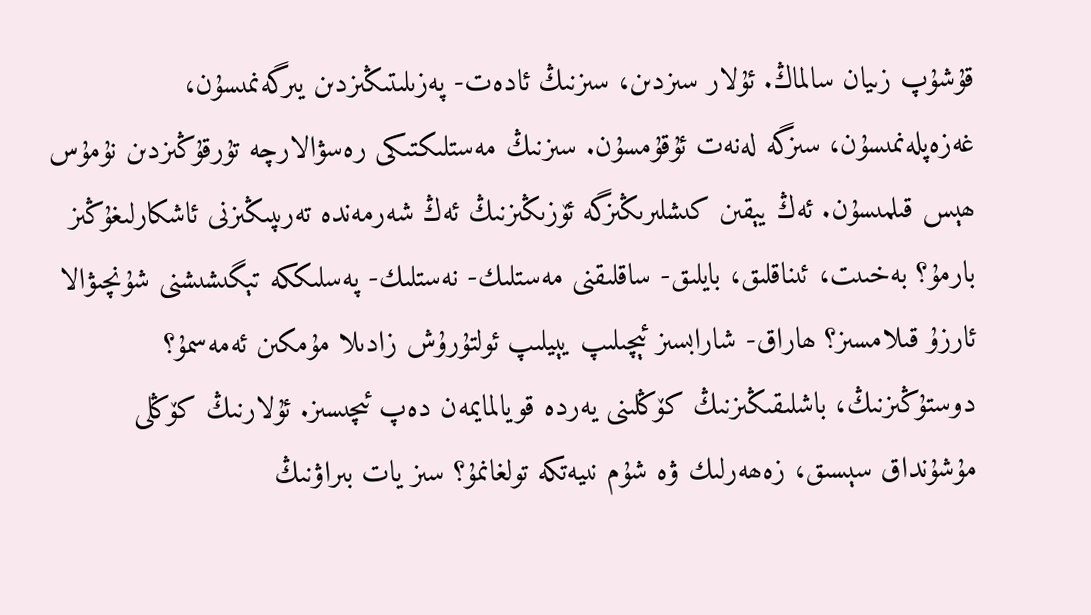قۇشۇپ زىيان سالماڭ. ئۇلار سىزدىن، سىزنىڭ ئادەت- پەزىلىتىڭىزدىن يىرگەنمىسۇن، غەزەپلەنمىسۇن، سىزگە لەنەت ئۇقۇمسۇن. سىزنىڭ مەستلىكتىكى رەسۋالارچە تۇرقۇڭىزدىن نۇمۇس ھېس قىلمىسۇن. ئەڭ يېقىن كىشلىرىڭىزگە ئۆزىڭىزنىڭ ئەڭ شەرمەندە تەرىپىڭىزنى ئاشكارلىغۇڭىز بارمۇ؟ بەخىىت، ئىناقلىق، بايلىق- ساقلىقنى مەستلىك- نەستلىك- پەسلىككە تېگىشىشنى شۇنچىۋالا ئارزۇ قىلامسىز؟ ھاراق- شارابسىز ئېچىلىپ يېيلىپ ئولتۇرۇش زادىلا مۇمكىن ئەمەسمۇ؟ دوستۇڭىزنىڭ، باشلىقىڭىزنىڭ كۆڭلىنى يەردە قويالمايمەن دەپ ئىچىسىز. ئۇلارنىڭ كۆڭلى مۇشۇنداق سېسىق، زەھەرلىك ۋە شۇم نىيەتكە تولغانمۇ؟ سىز يات بىراۋنىڭ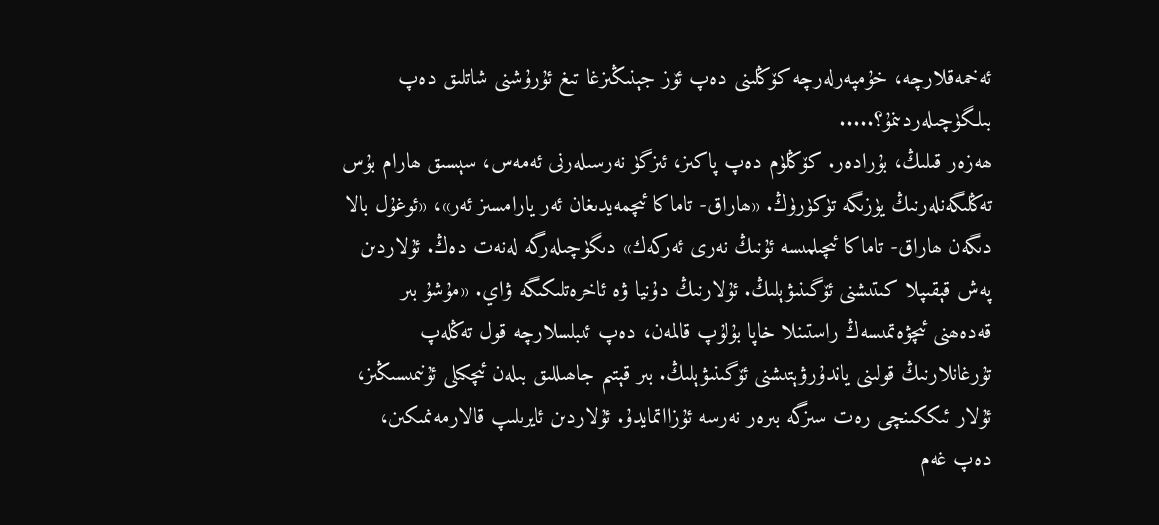ئەخمەقلارچە، خۇمپەرلەرچە كۆڭلىنى دەپ ئۆز جېنىڭىزغا تىغ ئۇرۇشنى شاتلىق دەپ بىلگۈچىلەردىنمۇ؟.....
ھەزەر قىلىڭ، بۇرادەر. كۆڭلۈم دەپ پاكىز، ئىزگۈ نەرسىلەرنى ئەمەس، سېسىق ھارام بۇس تەڭلىگەنلەرنىڭ يۈزىگە تۈكۈرۈڭ. «ھاراق- تاماكا ئىچمەيدىغان ئەر يارامسىز ئەر»، «ئوغۇل بالا دىگەن ھاراق- تاماكا ئىچىلمىسە ئۇنىڭ نەرى ئەركەك» دىگۈچىلەرگە لەنەت دەڭ. ئۇلاردىن پەش قېقىپلا كىتىشنى ئۆگىنىۋېلىڭ. ئۇلارنىڭ دۇنيا ۋە ئاخرەتلىكىگە ۋاي. «مۇشۇ بىر قەدەھنى ئىچۋەتمىسەڭ راستىنلا خاپا بۇلۇپ قالمەن، دەپ ئىبلسلارچە قول تەڭلەپ تۇرغانلارنىڭ قولىنى ياندۇرۋېتىشنى ئۆگىنىۋېلىڭ. بىر قېتىم جاھىللىق بىلەن ئىچكىلى ئۇنىمىسىڭىز، ئۇلار ئىككىنچى رەت سىزگە بىرەر نەرسە ئۇزااتمايدۇ. ئۇلاردىن ئايرىلىپ قالارمەنمىكىن، دەپ غەم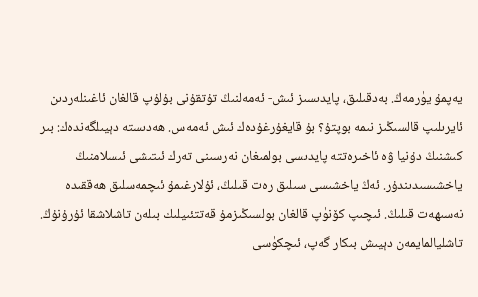يەپمۇ يۈرمەڭ. بەدقىلىق، پايدىسىز ئىش- ئەمەلنىڭ تۇتقۇنى بۇلۇپ قالغان ئاغىنلەردىن ئايرىلىپ قالسىڭىز نىمە بوپتۇ؟ بۇ قايغۇرغۇدەك ئىش ئەمەس. ھەدىستە دېيىلگەندەك: بىر كىشنىڭ دۇنيا ۋە ئاخىرەتتە پايدىسى بولمىغان نەرسىنى تەرك ئىتىشى ئىسلامنىڭ ياخشىسىدىندۇر. ئەڭ ياخشىسى سىلىق رەت قىلىڭ، ئۇلارغىمۇ ئىچمەسلىق ھەققىدە نەسىھەت قىلىڭ. ئىچىپ كۆنۈپ قالغان بولسىڭىزمۇ قەتتئىيلىك بىلەن تاشلاشقا ئۇرۇنۇڭ. تاشليالمايمەن دېيىش بىكار گەپ، ئىچكۈسى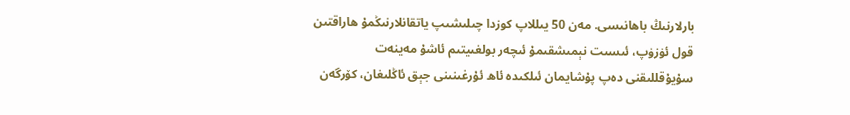بارلارنىڭ باھانىسى. مەن 50 يىللاپ كوزدا چىلىشىپ ياتقانلارنىڭمۇ ھاراقتىن قول ئۈزۈپ، ئىسىت نېمىشقىمۇ ئىچەر بولغىيتىم ئاشۇ مەينەت سۇيۇقللىقنى دەپ پۇشايمان ئىلكىدە ئاھ ئۇرغىنىنى جېق ئاڭلىغان، كۆرگەن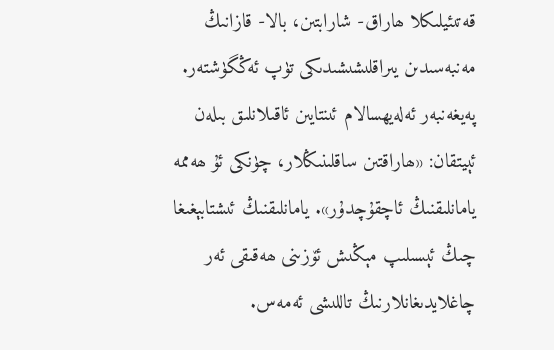قەتىئيلىكلا ھاراق- شارابتىن، بالا- قازانىڭ مەنبەسىدىن يىراقلىشىشىدىكى تۈپ ئەڭگۈشتەر. پەيغەنبەر ئەلەيھسالام ئىنتايىن ئاقىلانلىق بىلەن ئېيتقان: «ھاراقتىن ساقلىنىڭلار، چۈنكى ئۇ ھەممە يامانلىقنىڭ ئاچقۇچدۇر». يامانلىقنىڭ ئىشتابېغىغا چىڭ ئېسىلىپ مېڭىش ئۆزىنى ھەقىقى ئەر چاغلايدىغانلارنىڭ تاللىشى ئەمەس.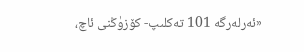«ئەرلەرگە 101 تەكلىپ- كۆزۈڭنى ئاچ،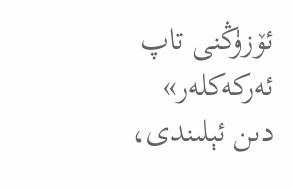ئۆزۈڭنى تاپ ئەركەكلەر» دىن ئېلىندى،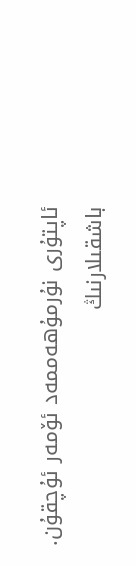ئاپتۇرى نۇرمۇھەممەد ئۆمەر ئۇچقۇن.
باشقىلارنىڭ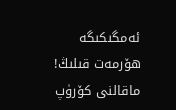ئەمگىكىگە ھۆرمەت قىلىڭ! ماقالنى كۆرۈپ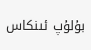بۇلۇپ ئىنكاس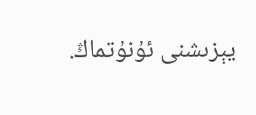يېزىشنى ئۇنۇتماڭ.